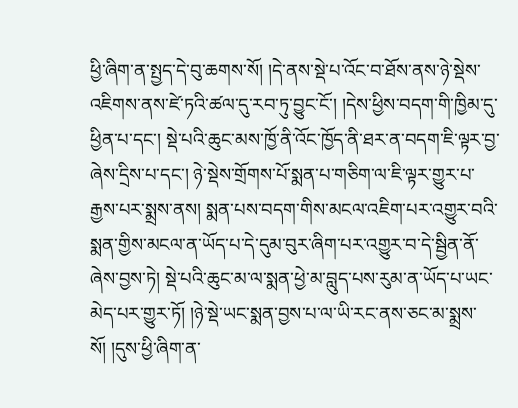ཕྱི་ཞིག་ན་སྤྱད་དེ་བུ་ཆགས་སོ། །དེ་ནས་སྡེ་པ་འོང་བ་ཐོས་ནས་ཉེ་སྡེས་འཇིགས་ནས་ཛེ་ཏའི་ཚལ་དུ་རབ་ཏུ་བྱུང་ངོ་། །དེས་ཕྱིས་བདག་གི་ཁྱིམ་དུ་ཕྱིན་པ་དང་། སྡེ་པའི་ཆུང་མས་ཁྱོ་ནི་འོང་ཁྱོད་ནི་ཐར་ན་བདག་ཇི་ལྟར་བྱ་ཞེས་དྲིས་པ་དང་། ཉེ་སྡེས་གྲོགས་པོ་སྨན་པ་གཅིག་ལ་ཇི་ལྟར་གྱུར་པ་རྒྱས་པར་སྨྲས་ནས། སྨན་པས་བདག་གིས་མངལ་འཇིག་པར་འགྱུར་བའི་སྨན་གྱིས་མངལ་ན་ཡོད་པ་དེ་དུམ་བུར་ཞིག་པར་འགྱུར་བ་དེ་སྦྱིན་ནོ་ཞེས་བྱས་ཏེ། སྡེ་པའི་ཆུང་མ་ལ་སྨན་ཕྱེ་མ་བླུད་པས་རུམ་ན་ཡོད་པ་ཡང་མེད་པར་གྱུར་ཏོ། །ཉེ་སྡེ་ཡང་སྨན་བྱས་པ་ལ་ཡི་རང་ནས་ཅང་མ་སྨྲས་སོ། །དུས་ཕྱི་ཞིག་ན་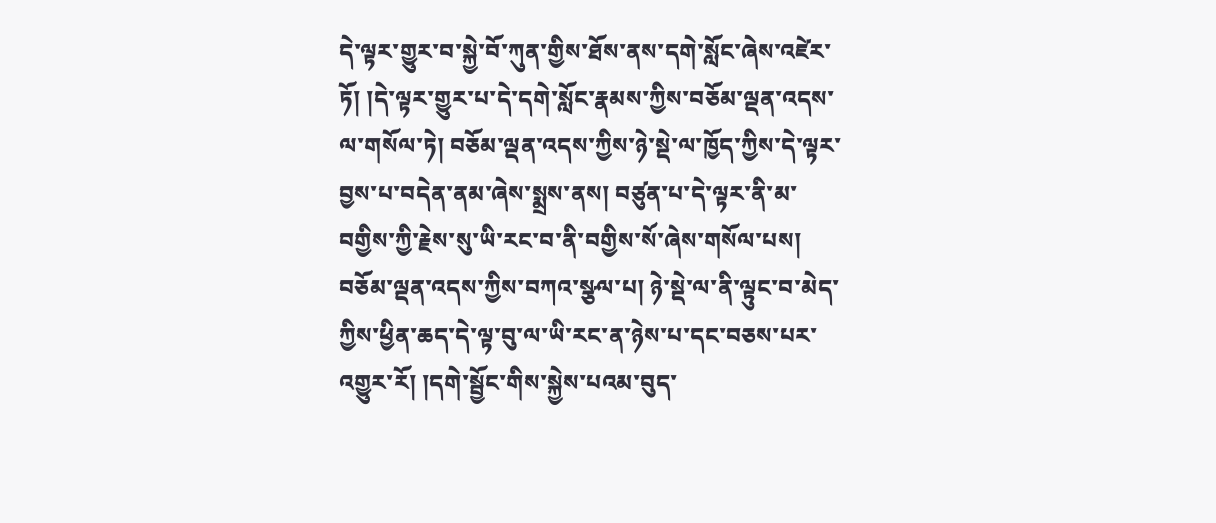དེ་ལྟར་གྱུར་བ་སྐྱེ་བོ་ཀུན་གྱིས་ཐོས་ནས་དགེ་སློང་ཞེས་འཛེར་ཏོ། །དེ་ལྟར་གྱུར་པ་དེ་དགེ་སློང་རྣམས་ཀྱིས་བཅོམ་ལྡན་འདས་ལ་གསོལ་ཏེ། བཅོམ་ལྡན་འདས་ཀྱིས་ཉེ་སྡེ་ལ་ཁྱོད་ཀྱིས་དེ་ལྟར་བྱས་པ་བདེན་ནམ་ཞེས་སྨྲས་ནས། བཙུན་པ་དེ་ལྟར་ནི་མ་བགྱིས་ཀྱི་རྗེས་སུ་ཡི་རང་བ་ནི་བགྱིས་སོ་ཞེས་གསོལ་པས། བཅོམ་ལྡན་འདས་ཀྱིས་བཀའ་སྩལ་པ། ཉེ་སྡེ་ལ་ནི་ལྟུང་བ་མེད་ཀྱིས་ཕྱིན་ཆད་དེ་ལྟ་བུ་ལ་ཡི་རང་ན་ཉེས་པ་དང་བཅས་པར་འགྱུར་རོ། །དགེ་སྦྱོང་གིས་སྐྱེས་པའམ་བུད་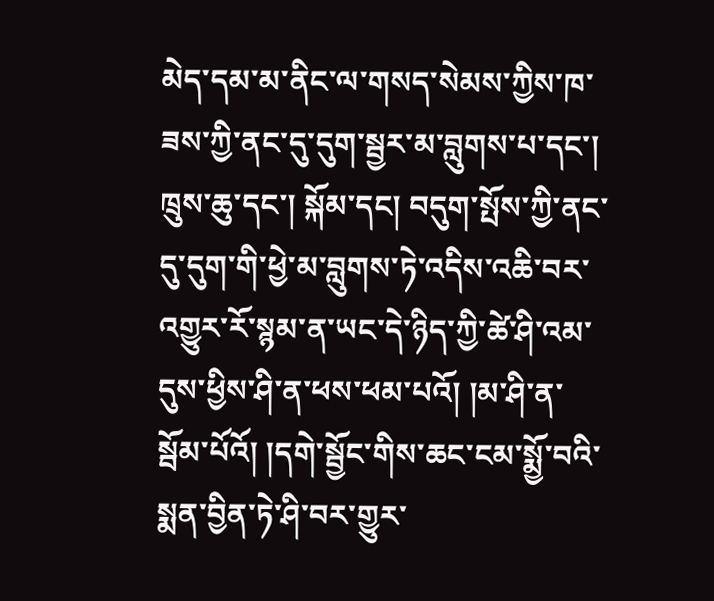མེད་དམ་མ་ནིང་ལ་གསད་སེམས་ཀྱིས་ཁ་ཟས་ཀྱི་ནང་དུ་དུག་སྦྱར་མ་བླུགས་པ་དང་། ཁྲུས་ཆུ་དང་། སྐོམ་དང། བདུག་སྤོས་ཀྱི་ནང་དུ་དུག་གི་ཕྱེ་མ་བླུགས་ཏེ་འདིས་འཆི་བར་འགྱུར་རོ་སྙམ་ན་ཡང་དེ་ཉིད་ཀྱི་ཚེ་ཤི་འམ་དུས་ཕྱིས་ཤི་ན་ཕས་ཕམ་པའོ། །མ་ཤི་ན་སྦོམ་པོའོ། །དགེ་སྦྱོང་གིས་ཆང་ངམ་སྨྱོ་བའི་སྨན་བྱིན་ཏེ་ཤི་བར་གྱུར་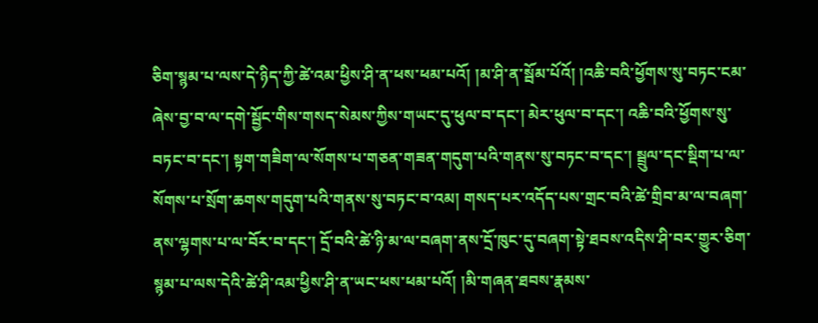ཅིག་སྙམ་པ་ལས་དེ་ཉིད་ཀྱི་ཚེ་འམ་ཕྱིས་ཤི་ན་ཕས་ཕམ་པའོ། །མ་ཤི་ན་སྦོམ་པོའོ། །འཆི་བའི་ཕྱོགས་སུ་བཏང་ངམ་ཞེས་བྱ་བ་ལ་དགེ་སྦྱོང་གིས་གསད་སེམས་ཀྱིས་གཡང་དུ་ཕུལ་བ་དང་། མེར་ཕུལ་བ་དང་། འཆི་བའི་ཕྱོགས་སུ་བཏང་བ་དང་། སྟག་གཟིག་ལ་སོགས་པ་གཅན་གཟན་གདུག་པའི་གནས་སུ་བཏང་བ་དང་། སྦྲུལ་དང་སྡིག་པ་ལ་སོགས་པ་སྲོག་ཆགས་གདུག་པའི་གནས་སུ་བཏང་བ་འམ། གསད་པར་འདོད་པས་གྲང་བའི་ཚེ་གྲིབ་མ་ལ་བཞག་ནས་ལྷགས་པ་ལ་བོར་བ་དང་། དྲོ་བའི་ཚེ་ཉི་མ་ལ་བཞག་ནས་དྲོ་ཁུང་དུ་བཞག་སྟེ་ཐབས་འདིས་ཤི་བར་གྱུར་ཅིག་སྙམ་པ་ལས་དེའི་ཚེ་ཤི་འམ་ཕྱིས་ཤི་ན་ཡང་ཕས་ཕམ་པའོ། །མི་གཞན་ཐབས་རྣམས་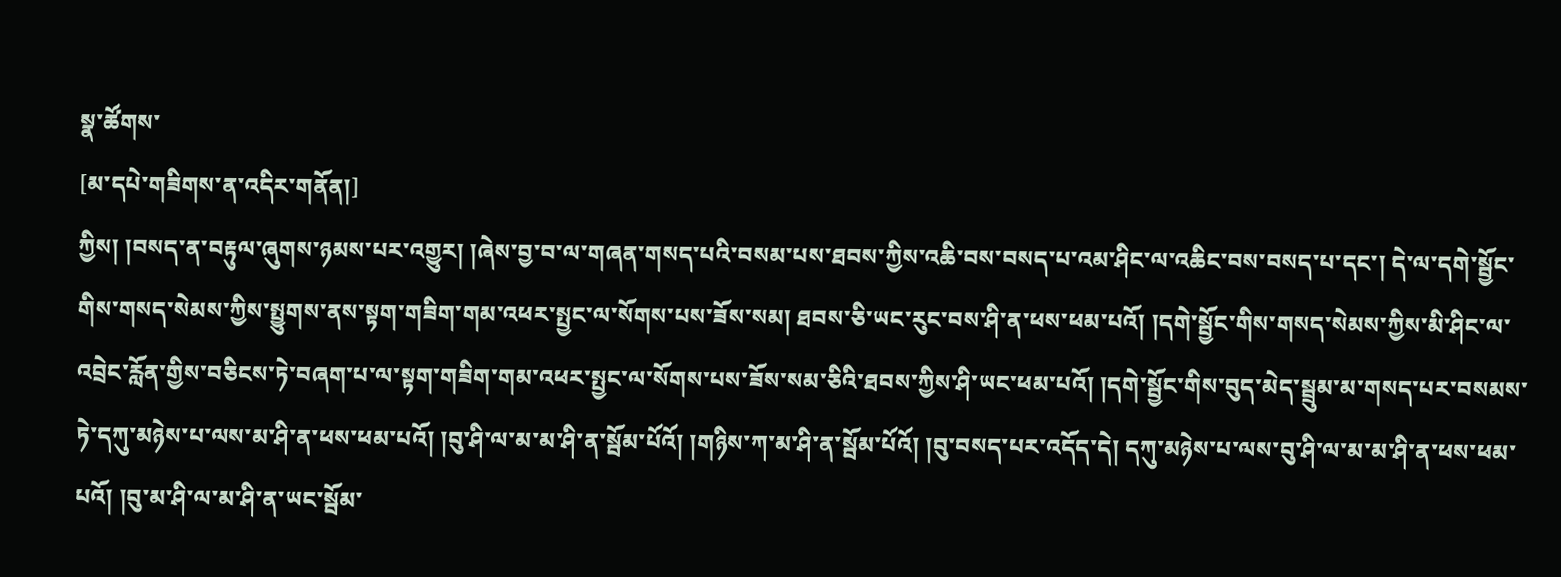སྣ་ཚོགས་
[མ་དཔེ་གཟིགས་ན་འདིར་གནོན།]
ཀྱིས། །བསད་ན་བརྟུལ་ཞུགས་ཉམས་པར་འགྱུར། །ཞེས་བྱ་བ་ལ་གཞན་གསད་པའི་བསམ་པས་ཐབས་ཀྱིས་འཆི་བས་བསད་པ་འམ་ཤིང་ལ་འཆིང་བས་བསད་པ་དང་། དེ་ལ་དགེ་སྦྱོང་གིས་གསད་སེམས་ཀྱིས་སྤྱུགས་ནས་སྟག་གཟིག་གམ་འཕར་སྤྱང་ལ་སོགས་པས་ཟོས་སམ། ཐབས་ཅི་ཡང་རུང་བས་ཤི་ན་ཕས་ཕམ་པའོ། །དགེ་སྦྱོང་གིས་གསད་སེམས་ཀྱིས་མི་ཤིང་ལ་འབྲེང་རློན་གྱིས་བཅིངས་ཏེ་བཞག་པ་ལ་སྟག་གཟིག་གམ་འཕར་སྤྱང་ལ་སོགས་པས་ཟོས་སམ་ཅིའི་ཐབས་ཀྱིས་ཤི་ཡང་ཕམ་པའོ། །དགེ་སྦྱོང་གིས་བུད་མེད་སྦྲུམ་མ་གསད་པར་བསམས་ཏེ་དཀུ་མཉེས་པ་ལས་མ་ཤི་ན་ཕས་ཕམ་པའོ། །བུ་ཤི་ལ་མ་མ་ཤི་ན་སྦོམ་པོའོ། །གཉིས་ཀ་མ་ཤི་ན་སྦོམ་པོའོ། །བུ་བསད་པར་འདོད་དེ། དཀུ་མཉེས་པ་ལས་བུ་ཤི་ལ་མ་མ་ཤི་ན་ཕས་ཕམ་པའོ། །བུ་མ་ཤི་ལ་མ་ཤི་ན་ཡང་སྦོམ་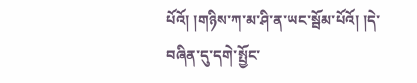པོའོ། །གཉིས་ཀ་མ་ཤི་ན་ཡང་སྦོམ་པོའོ། །དེ་བཞིན་དུ་དགེ་སྤྱོང་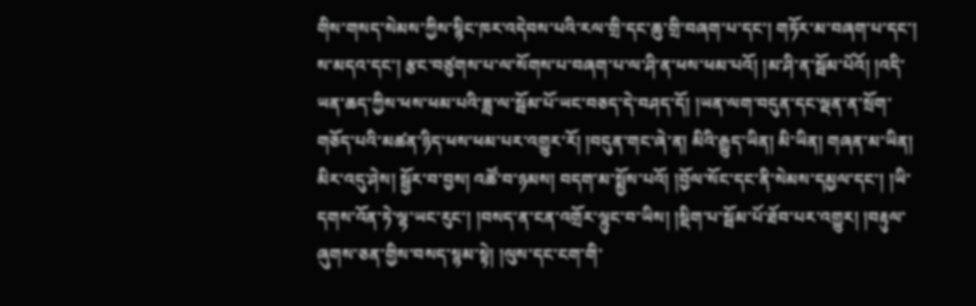གིས་གསད་སེམས་ཀྱིས་སྙིང་ཁར་འདེབས་པའི་རལ་གྲི་དང་ཆུ་གྲི་བཞག་པ་དང་། གཏོར་མ་བཞག་པ་དང་། ས་མདའ་དང་། རྩང་བཙུགས་པ་ལ་སོགས་པ་བཞག་པ་ལ་ཤི་ན་ཕས་ཕམ་པའོ། །མ་ཤི་ན་སྦོམ་པོའོ། །འདི་ཡན་ཆད་ཀྱིས་ཕས་ཕམ་པའི་ཟླ་ལ་སྦོམ་པོ་ཡང་བཅད་དེ་བཤད་དོ། །ཡན་ལག་བདུན་དང་ལྡན་ན་སྲོག་གཅོད་པའི་མཚན་ཉིད་ཕས་ཕམ་པར་འགྱུར་རོ། །བདུན་གང་ཞེ་ན། མིའི་རྒྱུད་ཡིན། མི་ཡིན། གཞན་མ་ཡིན། མིར་འདུ་ཤེས། སྦྱོར་བ་བྱས། འཚོ་བ་ཉམས། བདག་མ་སྨྱོས་པའོ། །བྱོལ་སོང་དང་ནི་སེམས་དམྱལ་དང་། །ཡི་དགས་འོན་ཏེ་ལྷ་ཡང་རུང་། །བསད་ན་ངན་འགྲོར་ལྷུང་བ་ཡིས། །སྡིག་པ་སྦོམ་པོ་ཐོབ་པར་འགྱུར། །བརྟུལ་ཞུགས་ཅན་གྱིས་བསད་སྙམ་སྟེ། །ལུས་དང་ངག་གི་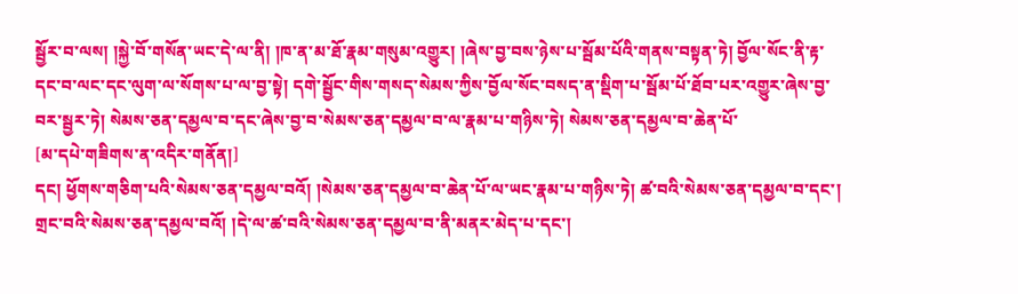སྦྱོར་བ་ལས། །སྐྱེ་བོ་གསོན་ཡང་དེ་ལ་ནི། །ཁ་ན་མ་ཐོ་རྣམ་གསུམ་འགྱུར། །ཞེས་བྱ་བས་ཉེས་པ་སྦོམ་པོའི་གནས་བསྟན་ཏེ། བྱོལ་སོང་ནི་རྟ་དང་བ་ལང་དང་ལུག་ལ་སོགས་པ་ལ་བྱ་སྟེ། དགེ་སྦྱོང་གིས་གསད་སེམས་ཀྱིས་བྱོལ་སོང་བསད་ན་སྡིག་པ་སྦོམ་པོ་ཐོབ་པར་འགྱུར་ཞེས་བྱ་བར་སྦྱར་ཏེ། སེམས་ཅན་དམྱལ་བ་དང་ཞེས་བྱ་བ་སེམས་ཅན་དམྱལ་བ་ལ་རྣམ་པ་གཉིས་ཏེ། སེམས་ཅན་དམྱལ་བ་ཆེན་པོ་
[མ་དཔེ་གཟིགས་ན་འདིར་གནོན།]
དང། ཕྱོགས་གཅིག་པའི་སེམས་ཅན་དམྱལ་བའོ། །སེམས་ཅན་དམྱལ་བ་ཆེན་པོ་ལ་ཡང་རྣམ་པ་གཉིས་ཏེ། ཚ་བའི་སེམས་ཅན་དམྱལ་བ་དང་། གྲང་བའི་སེམས་ཅན་དམྱལ་བའོ། །དེ་ལ་ཚ་བའི་སེམས་ཅན་དམྱལ་བ་ནི་མནར་མེད་པ་དང་།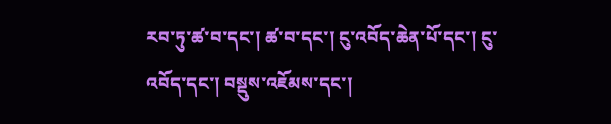རབ་ཏུ་ཚ་བ་དང་། ཚ་བ་དང་། ངུ་འབོད་ཆེན་པོ་དང་། ངུ་འབོད་དང་། བསྡུས་འཇོམས་དང་།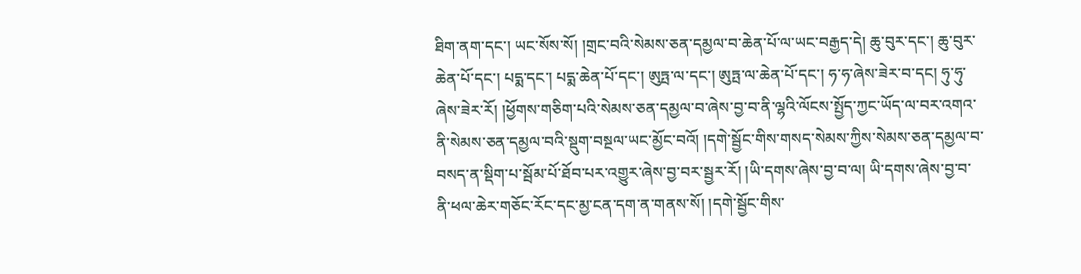ཐིག་ནག་དང་། ཡང་སོས་སོ། །གྲང་བའི་སེམས་ཅན་དམྱལ་བ་ཆེན་པོ་ལ་ཡང་བརྒྱད་དེ། ཆུ་བུར་དང་། ཆུ་བུར་ཆེན་པོ་དང་། པདྨ་དང་། པདྨ་ཆེན་པོ་དང་། ཨུཏྤ་ལ་དང་། ཨུཏྤ་ལ་ཆེན་པོ་དང་། ཧ་ཧ་ཞེས་ཟེར་བ་དང། ཧུ་ཧུ་ཞེས་ཟེར་རོ། །ཕྱོགས་གཅིག་པའི་སེམས་ཅན་དམྱལ་བ་ཞེས་བྱ་བ་ནི་ལྷའི་ལོངས་སྤྱོད་ཀྱང་ཡོད་ལ་བར་འགའ་ནི་སེམས་ཅན་དམྱལ་བའི་སྡུག་བསྔལ་ཡང་མྱོང་བའོ། །དགེ་སྦྱོང་གིས་གསད་སེམས་ཀྱིས་སེམས་ཅན་དམྱལ་བ་བསད་ན་སྡིག་པ་སྦོམ་པོ་ཐོབ་པར་འགྱུར་ཞེས་བྱ་བར་སྦྱར་རོ། །ཡི་དགས་ཞེས་བྱ་བ་ལ། ཡི་དགས་ཞེས་བྱ་བ་ནི་ཕལ་ཆེར་གཅོང་རོང་དང་མྱ་ངན་དག་ན་གནས་སོ། །དགེ་སྦྱོང་གིས་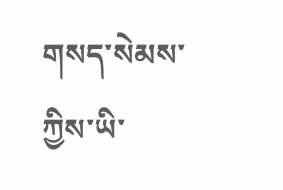གསད་སེམས་ཀྱིས་ཡི་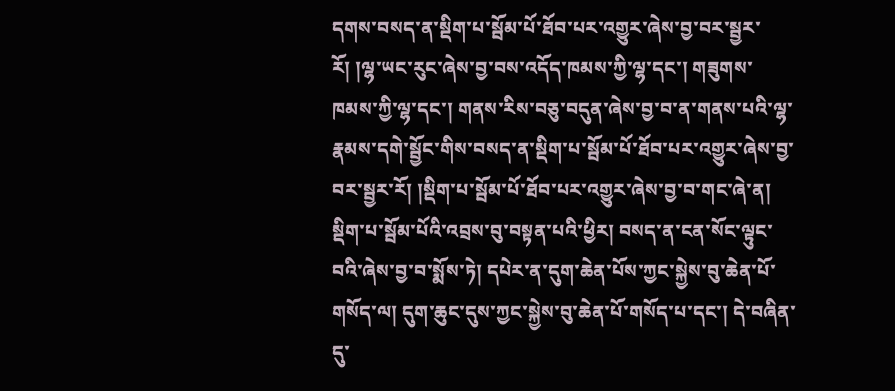དགས་བསད་ན་སྡིག་པ་སྦོམ་པོ་ཐོབ་པར་འགྱུར་ཞེས་བྱ་བར་སྦྱར་རོ། །ལྷ་ཡང་རུང་ཞེས་བྱ་བས་འདོད་ཁམས་ཀྱི་ལྷ་དང་། གཟུགས་ཁམས་ཀྱི་ལྷ་དང་། གནས་རིས་བཅུ་བདུན་ཞེས་བྱ་བ་ན་གནས་པའི་ལྷ་རྣམས་དགེ་སྦྱོང་གིས་བསད་ན་སྡིག་པ་སྦོམ་པོ་ཐོབ་པར་འགྱུར་ཞེས་བྱ་བར་སྦྱར་རོ། །སྡིག་པ་སྦོམ་པོ་ཐོབ་པར་འགྱུར་ཞེས་བྱ་བ་གང་ཞེ་ན། སྡིག་པ་སྦོམ་པོའི་འབྲས་བུ་བསྟན་པའི་ཕྱིར། བསད་ན་ངན་སོང་ལྟུང་བའི་ཞེས་བྱ་བ་སྨོས་ཏེ། དཔེར་ན་དུག་ཆེན་པོས་ཀྱང་སྐྱེས་བུ་ཆེན་པོ་གསོད་ལ། དུག་ཆུང་དུས་ཀྱང་སྐྱེས་བུ་ཆེན་པོ་གསོད་པ་དང་། དེ་བཞིན་དུ་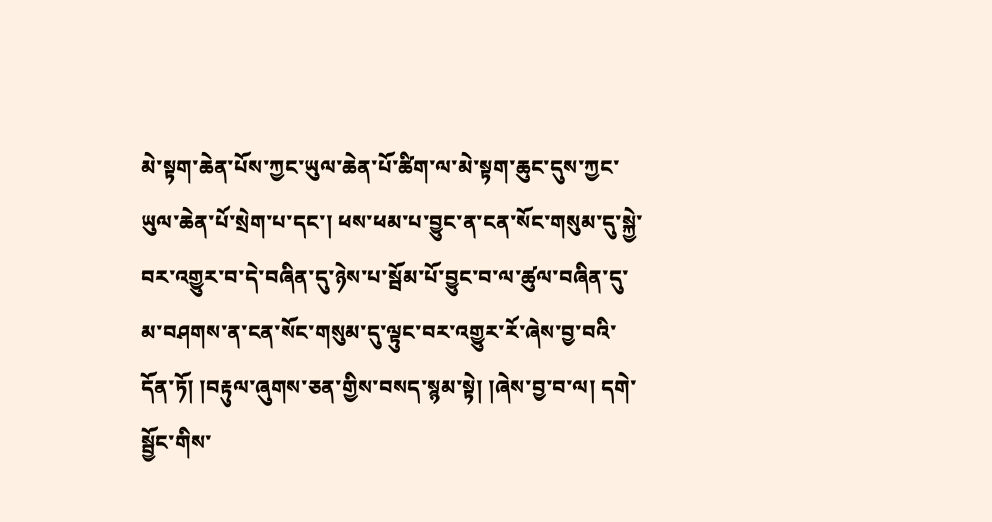མེ་སྟག་ཆེན་པོས་ཀྱང་ཡུལ་ཆེན་པོ་ཚིག་ལ་མེ་སྟག་ཆུང་དུས་ཀྱང་ཡུལ་ཆེན་པོ་སྲེག་པ་དང་། ཕས་ཕམ་པ་བྱུང་ན་ངན་སོང་གསུམ་དུ་སྐྱེ་བར་འགྱུར་བ་དེ་བཞིན་དུ་ཉེས་པ་སྦོམ་པོ་བྱུང་བ་ལ་ཚུལ་བཞིན་དུ་མ་བཤགས་ན་ངན་སོང་གསུམ་དུ་ལྟུང་བར་འགྱུར་རོ་ཞེས་བྱ་བའི་དོན་ཏོ། །བརྟུལ་ཞུགས་ཅན་གྱིས་བསད་སྙམ་སྟེ། །ཞེས་བྱ་བ་ལ། དགེ་སྦྱོང་གིས་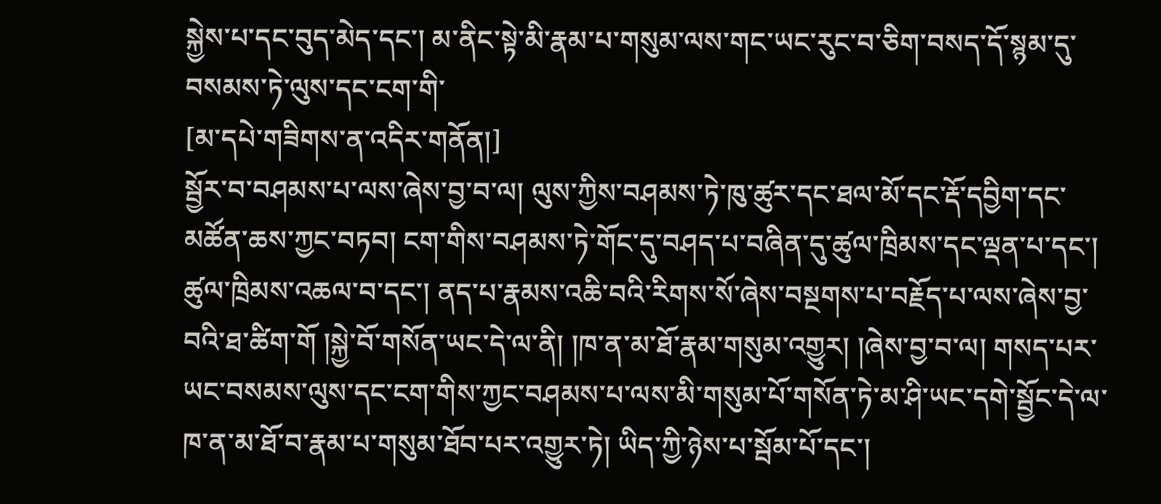སྐྱེས་པ་དང་བུད་མེད་དང་། མ་ནིང་སྟེ་མི་རྣམ་པ་གསུམ་ལས་གང་ཡང་རུང་བ་ཅིག་བསད་དོ་སྙམ་དུ་བསམས་ཏེ་ལུས་དང་ངག་གི་
[མ་དཔེ་གཟིགས་ན་འདིར་གནོན།]
སྦྱོར་བ་བཤམས་པ་ལས་ཞེས་བྱ་བ་ལ། ལུས་ཀྱིས་བཤམས་ཏེ་ཁུ་ཚུར་དང་ཐལ་མོ་དང་རྡོ་དབྱིག་དང་མཚོན་ཆས་ཀྱང་བཏབ། ངག་གིས་བཤམས་ཏེ་གོང་དུ་བཤད་པ་བཞིན་དུ་ཚུལ་ཁྲིམས་དང་ལྡན་པ་དང་། ཚུལ་ཁྲིམས་འཆལ་བ་དང་། ནད་པ་རྣམས་འཆི་བའི་རིགས་སོ་ཞེས་བསྔགས་པ་བརྗོད་པ་ལས་ཞེས་བྱ་བའི་ཐ་ཚིག་གོ །སྐྱེ་བོ་གསོན་ཡང་དེ་ལ་ནི། །ཁ་ན་མ་ཐོ་རྣམ་གསུམ་འགྱུར། །ཞེས་བྱ་བ་ལ། གསད་པར་ཡང་བསམས་ལུས་དང་ངག་གིས་ཀྱང་བཤམས་པ་ལས་མི་གསུམ་པོ་གསོན་ཏེ་མ་ཤི་ཡང་དགེ་སྦྱོང་དེ་ལ་ཁ་ན་མ་ཐོ་བ་རྣམ་པ་གསུམ་ཐོབ་པར་འགྱུར་ཏེ། ཡིད་ཀྱི་ཉེས་པ་སྦོམ་པོ་དང་།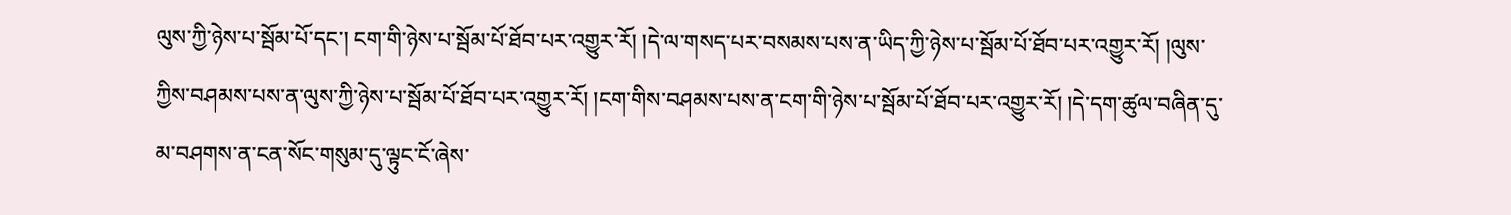ལུས་ཀྱི་ཉེས་པ་སྦོམ་པོ་དང་། ངག་གི་ཉེས་པ་སྦོམ་པོ་ཐོབ་པར་འགྱུར་རོ། །དེ་ལ་གསད་པར་བསམས་པས་ན་ཡིད་ཀྱི་ཉེས་པ་སྦོམ་པོ་ཐོབ་པར་འགྱུར་རོ། །ལུས་ཀྱིས་བཤམས་པས་ན་ལུས་ཀྱི་ཉེས་པ་སྦོམ་པོ་ཐོབ་པར་འགྱུར་རོ། །ངག་གིས་བཤམས་པས་ན་ངག་གི་ཉེས་པ་སྦོམ་པོ་ཐོབ་པར་འགྱུར་རོ། །དེ་དག་ཚུལ་བཞིན་དུ་མ་བཤགས་ན་ངན་སོང་གསུམ་དུ་ལྟུང་ངོ་ཞེས་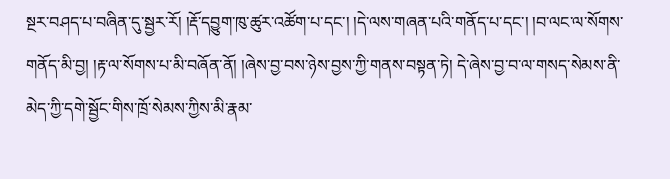སྔར་བཤད་པ་བཞིན་དུ་སྦྱར་རོ། །རྡོ་དབྱུག་ཁུ་ཚུར་འཚོག་པ་དང་། །དེ་ལས་གཞན་པའི་གནོད་པ་དང་། །བ་ལང་ལ་སོགས་གནོད་མི་བྱ། །རྟ་ལ་སོགས་པ་མི་བཞོན་ནོ། །ཞེས་བྱ་བས་ཉེས་བྱས་ཀྱི་གནས་བསྟན་ཏེ། དེ་ཞེས་བྱ་བ་ལ་གསད་སེམས་ནི་མེད་ཀྱི་དགེ་སྦྱོང་གིས་ཁྲོ་སེམས་ཀྱིས་མི་རྣམ་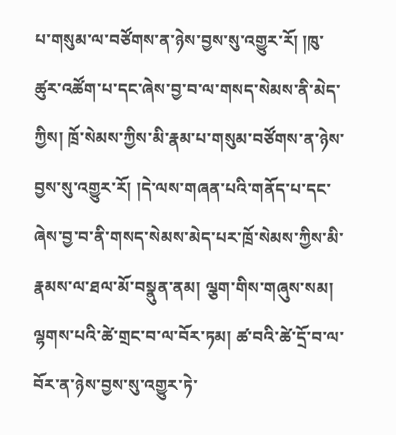པ་གསུམ་ལ་བཙོགས་ན་ཉེས་བྱས་སུ་འགྱུར་རོ། །ཁུ་ཚུར་འཚོག་པ་དང་ཞེས་བྱ་བ་ལ་གསད་སེམས་ནི་མེད་ཀྱིས། ཁྲོ་སེམས་ཀྱིས་མི་རྣམ་པ་གསུམ་བཙོགས་ན་ཉེས་བྱས་སུ་འགྱུར་རོ། །དེ་ལས་གཞན་པའི་གནོད་པ་དང་ཞེས་བྱ་བ་ནི་གསད་སེམས་མེད་པར་ཁྲོ་སེམས་ཀྱིས་མི་རྣམས་ལ་ཐལ་མོ་བསྣུན་ནམ། ལྕག་གིས་གཞུས་སམ། ལྷགས་པའི་ཚེ་གྲང་བ་ལ་བོར་ཏམ། ཚ་བའི་ཚེ་དྲོ་བ་ལ་བོར་ན་ཉེས་བྱས་སུ་འགྱུར་ཏེ་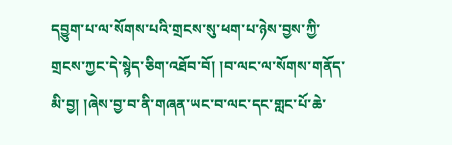དབྱུག་པ་ལ་སོགས་པའི་གྲངས་སུ་ཕག་པ་ཉེས་བྱས་ཀྱི་གྲངས་ཀྱང་དེ་སྙེད་ཅིག་འཐོབ་བོ། །བ་ལང་ལ་སོགས་གནོད་མི་བྱ། །ཞེས་བྱ་བ་ནི་གཞན་ཡང་བ་ལང་དང་གླང་པོ་ཆེ་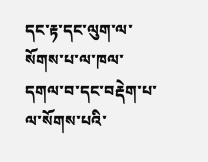དང་རྟ་དང་ལུག་ལ་སོགས་པ་ལ་ཁལ་དགལ་བ་དང་བརྡེག་པ་ལ་སོགས་པའི་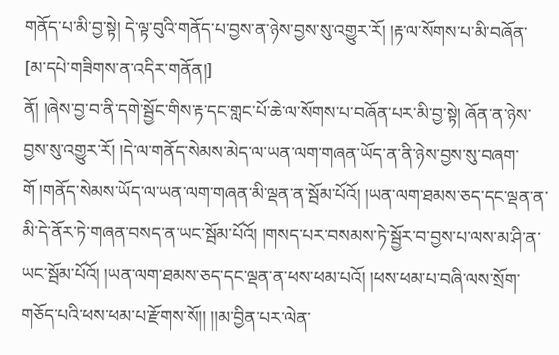གནོད་པ་མི་བྱ་སྟེ། དེ་ལྟ་བུའི་གནོད་པ་བྱས་ན་ཉེས་བྱས་སུ་འགྱུར་རོ། །རྟ་ལ་སོགས་པ་མི་བཞོན་
[མ་དཔེ་གཟིགས་ན་འདིར་གནོན།]
ནོ། །ཞེས་བྱ་བ་ནི་དགེ་སྦྱོང་གིས་རྟ་དང་གླང་པོ་ཆེ་ལ་སོགས་པ་བཞོན་པར་མི་བྱ་སྟེ། ཞོན་ན་ཉེས་བྱས་སུ་འགྱུར་རོ། །དེ་ལ་གནོད་སེམས་མེད་ལ་ཡན་ལག་གཞན་ཡོད་ན་ནི་ཉེས་བྱས་སུ་བཞག་གོ །གནོད་སེམས་ཡོད་ལ་ཡན་ལག་གཞན་མི་ལྡན་ན་སྦོམ་པོའོ། །ཡན་ལག་ཐམས་ཅད་དང་ལྡན་ན་མི་དེ་ནོར་ཏེ་གཞན་བསད་ན་ཡང་སྦོམ་པོའོ། །གསད་པར་བསམས་ཏེ་སྦྱོར་བ་བྱས་པ་ལས་མ་ཤི་ན་ཡང་སྦོམ་པོའོ། །ཡན་ལག་ཐམས་ཅད་དང་ལྡན་ན་ཕས་ཕམ་པའོ། །ཕས་ཕམ་པ་བཞི་ལས་སྲོག་གཅོད་པའི་ཕས་ཕམ་པ་རྫོགས་སོ།། །།མ་བྱིན་པར་ལེན་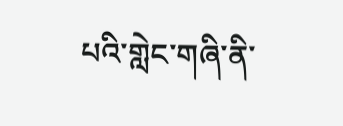པའི་གླེང་གཞི་ནི་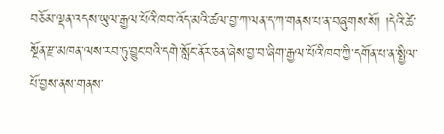བཅོམ་ལྡན་འདས་ཡུལ་རྒྱལ་པོའི་ཁབ་འོད་མའི་ཚལ་བྱ་ཀ་ལན་ད་ཀ་གནས་པ་ན་བཞུགས་སོ། །དེའི་ཚེ་སྔོན་རྫ་མཁན་ལས་རབ་ཏུ་བྱུང་བའི་དགེ་སློང་ནོར་ཅན་ཞེས་བྱ་བ་ཞིག་རྒྱལ་པོའི་ཁབ་ཀྱི་དགོན་པ་ན་སྤྱིལ་པོ་བྱས་ནས་གནས་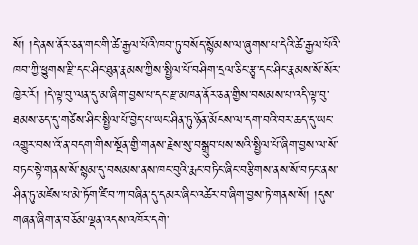སོ། །དེ་ནས་ནོར་ཅན་གང་གི་ཚེ་རྒྱལ་པོའི་ཁབ་ཏུ་བསོད་སྙོམས་ལ་ཞུགས་པ་དེའི་ཚེ་རྒྱལ་པོའི་ཁབ་ཀྱི་ཕྱུགས་རྫི་དང་ཤིང་ཐུན་རྣམས་ཀྱིས་སྤྱིལ་པོ་བཤིག་དྲལ་ཅིང་རྩྭ་དང་ཤིང་རྣམས་སོ་སོར་ཁྱེར་རོ། །དེ་ལྟ་བུ་ལན་དུ་མ་ཞིག་བྱས་པ་དང་རྫ་མཁན་ནོར་ཅན་གྱིས་བསམས་པ་འདི་ལྟ་བུ་ཐམས་ཅད་དུ་གཙེས་ཤིང་སྤྱིལ་པོ་བྱེད་པ་ཡང་ཤིན་ཏུ་ཉོན་མོངས་ལ་དག་བའི་བར་ཆད་དུ་ཡང་འགྱུར་བས་འོ་ན་བདག་གིས་སྔོན་གྱི་གནས་རྗེས་སུ་བསྒྲུབ་པས་སའི་སྤྱིལ་པོ་ཞིག་བྱས་ལ་སོ་བཏང་སྟེ་གནས་སོ་སྙམ་དུ་བསམས་ནས་ཁང་བུའི་རྨང་བཏིང་ཞིང་བརྩིགས་ནས་སོ་བཏང་ནས་ཤིན་ཏུ་མཛེས་པ་མེ་ཏོག་ཛི་བ་ཀ་བཞིན་དུ་དམར་ཞིང་འཚེར་བ་ཞིག་བྱས་ཏེ་གནས་སོ། །དུས་གཞན་ཞིག་ན་བཅོམ་ལྡན་འདས་འཁོར་དགེ་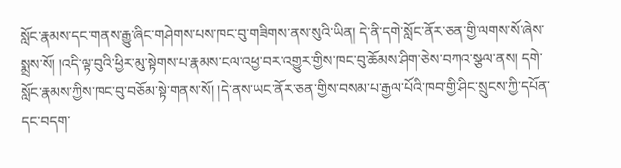སློང་རྣམས་དང་གནས་རྒྱུ་ཞིང་གཤེགས་པས་ཁང་བུ་གཟིགས་ནས་སུའི་ཡིན། དེ་ནི་དགེ་སློང་ནོར་ཅན་གྱི་ལགས་སོ་ཞེས་སྨྲས་སོ། །འདི་ལྟ་བུའི་ཕྱིར་མུ་སྟེགས་པ་རྣམས་ངལ་འཕྱ་བར་འགྱུར་གྱིས་ཁང་བུ་ཆོམས་ཤིག་ཅེས་བཀའ་སྩལ་ནས། དགེ་སློང་རྣམས་ཀྱིས་ཁང་བུ་བཅོམ་སྟེ་གནས་སོ། །དེ་ནས་ཡང་ནོར་ཅན་གྱིས་བསམ་པ་རྒྱལ་པོའི་ཁབ་གྱི་ཤིང་སྲུངས་ཀྱི་དཔོན་དང་བདག་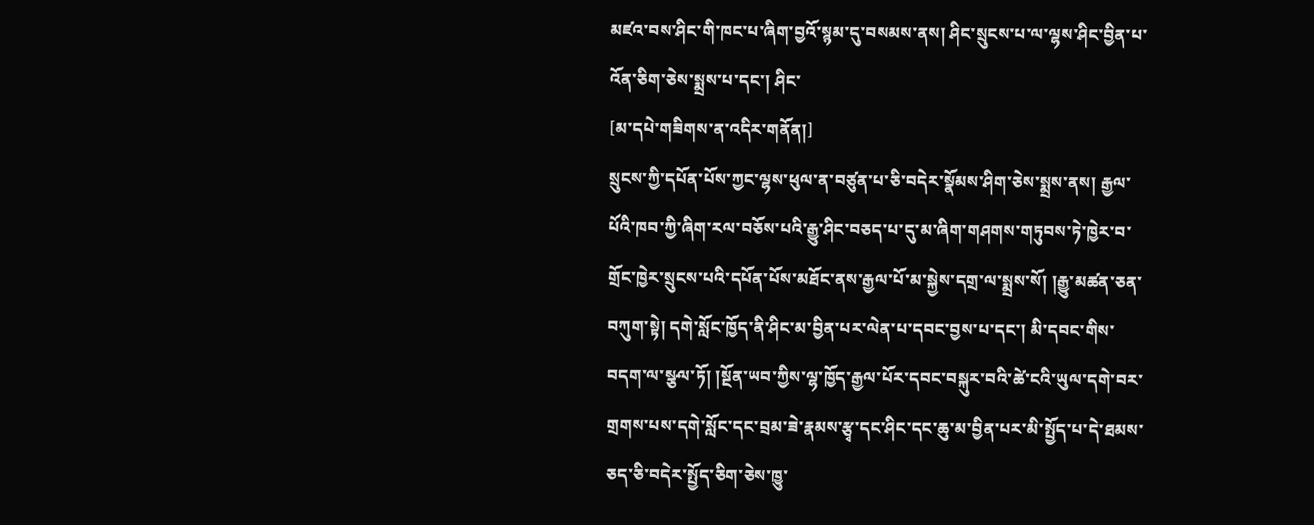མཛའ་བས་ཤིང་གི་ཁང་པ་ཞིག་བྱའོ་སྙམ་དུ་བསམས་ནས། ཤིང་སྲུངས་པ་ལ་ལྷས་ཤིང་བྱིན་པ་འོན་ཅིག་ཅེས་སྨྲས་པ་དང་། ཤིང་
[མ་དཔེ་གཟིགས་ན་འདིར་གནོན།]
སྲུངས་ཀྱི་དཔོན་པོས་ཀྱང་ལྷས་ཕུལ་ན་བཙུན་པ་ཅི་བདེར་སྣོམས་ཤིག་ཅེས་སྨྲས་ནས། རྒྱལ་པོའི་ཁབ་ཀྱི་ཞིག་རལ་བཅོས་པའི་རྒྱུ་ཤིང་བཅད་པ་དུ་མ་ཞིག་གཤགས་གཏུབས་ཏེ་ཁྱེར་བ་གྲོང་ཁྱེར་སྲུངས་པའི་དཔོན་པོས་མཐོང་ནས་རྒྱལ་པོ་མ་སྐྱེས་དགྲ་ལ་སྨྲས་སོ། །རྒྱུ་མཚན་ཅན་བཀུག་སྟེ། དགེ་སློང་ཁྱོད་ནི་ཤིང་མ་བྱིན་པར་ལེན་པ་དབང་བྱས་པ་དང་། མི་དབང་གིས་བདག་ལ་སྩལ་ཏོ། །སྔོན་ཡབ་ཀྱིས་ལྷ་ཁྱོད་རྒྱལ་པོར་དབང་བསྐུར་བའི་ཚེ་ངའི་ཡུལ་དགེ་བར་གྲགས་པས་དགེ་སློང་དང་བྲམ་ཟེ་རྣམས་རྩྭ་དང་ཤིང་དང་ཆུ་མ་བྱིན་པར་མི་སྤྱོད་པ་དེ་ཐམས་ཅད་ཅི་བདེར་སྤྱོད་ཅིག་ཅེས་ཁྱུ་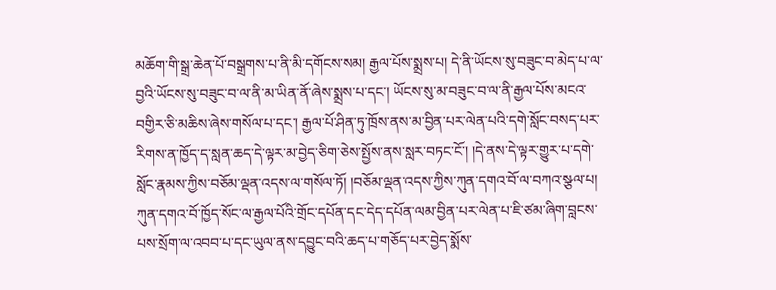མཆོག་གི་སྒྲ་ཆེན་པོ་བསྒྲགས་པ་ནི་མི་དགོངས་སམ། རྒྱལ་པོས་སྨྲས་པ། དེ་ནི་ཡོངས་སུ་བཟུང་བ་མེད་པ་ལ་བྱའི་ཡོངས་སུ་བཟུང་བ་ལ་ནི་མ་ཡིན་ནོ་ཞེས་སྨྲས་པ་དང་། ཡོངས་སུ་མ་བཟུང་བ་ལ་ནི་རྒྱལ་པོས་མངའ་བགྱིར་ཅི་མཆིས་ཞེས་གསོལ་པ་དང་། རྒྱལ་པོ་ཤིན་ཏུ་ཁྲོས་ནས་མ་བྱིན་པར་ལེན་པའི་དགེ་སློང་བསད་པར་རིགས་ན་ཁྱོད་ད་སླན་ཆད་དེ་ལྟར་མ་བྱེད་ཅིག་ཅེས་སྤྱོས་ནས་སླར་བཏང་ངོ་། །དེ་ནས་དེ་ལྟར་གྱུར་པ་དགེ་སློང་རྣམས་ཀྱིས་བཅོམ་ལྡན་འདས་ལ་གསོལ་ཏོ། །བཅོམ་ལྡན་འདས་ཀྱིས་ཀུན་དགའ་བོ་ལ་བཀའ་སྩལ་པ། ཀུན་དགའ་བོ་ཁྱོད་སོང་ལ་རྒྱལ་པོའི་གྲོང་དཔོན་དང་དེད་དཔོན་ལམ་བྱིན་པར་ལེན་པ་ཇི་ཙམ་ཞིག་བླངས་པས་སྲོག་ལ་འབབ་པ་དང་ཡུལ་ནས་དབྱུང་བའི་ཆད་པ་གཅོད་པར་བྱེད་སྨོས་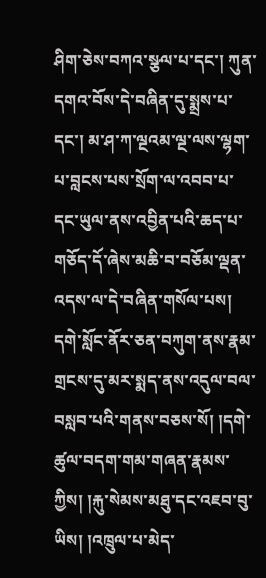ཤིག་ཅེས་བཀའ་སྩལ་པ་དང་། ཀུན་དགའ་བོས་དེ་བཞིན་དུ་སྨྲས་པ་དང་། མ་ཤ་ཀ་ལྔའམ་ལྔ་ལས་ལྷག་པ་བླངས་པས་སྲོག་ལ་འབབ་པ་དང་ཡུལ་ནས་འབྱིན་པའི་ཆད་པ་གཅོད་དོ་ཞེས་མཆི་བ་བཅོམ་ལྡན་འདས་ལ་དེ་བཞིན་གསོལ་པས། དགེ་སློང་ནོར་ཅན་བཀུག་ནས་རྣམ་གྲངས་དུ་མར་སྨད་ནས་འདུལ་བལ་བསླབ་པའི་གནས་བཅས་སོ། །དགེ་ཚུལ་བདག་གམ་གཞན་རྣམས་ཀྱིས། །རྐུ་སེམས་མཐུ་དང་འཇབ་བུ་ཡིས། །འཁྲུལ་པ་མེད་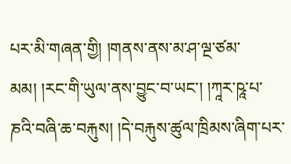པར་མི་གཞན་གྱི། །གནས་ནས་མ་ཤ་ལྔ་ཙམ་མམ། །རང་གི་ཡུལ་ནས་བྱུང་བ་ཡང་། །ཀཱར་ཥཱ་པ་ཎའི་བཞི་ཆ་བརྐུས། །དེ་བརྐུས་ཚུལ་ཁྲིམས་ཞིག་པར་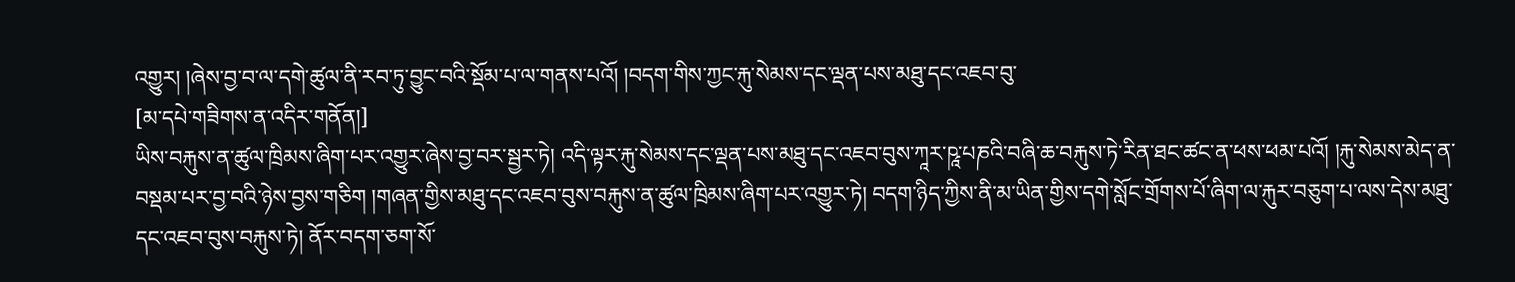འགྱུར། །ཞེས་བྱ་བ་ལ་དགེ་ཚུལ་ནི་རབ་ཏུ་བྱུང་བའི་སྡོམ་པ་ལ་གནས་པའོ། །བདག་གིས་ཀྱང་རྐུ་སེམས་དང་ལྡན་པས་མཐུ་དང་འཇབ་བུ་
[མ་དཔེ་གཟིགས་ན་འདིར་གནོན།]
ཡིས་བརྐུས་ན་ཚུལ་ཁྲིམས་ཞིག་པར་འགྱུར་ཞེས་བྱ་བར་སྦྱར་ཏེ། འདི་ལྟར་རྐུ་སེམས་དང་ལྡན་པས་མཐུ་དང་འཇབ་བུས་ཀཱར་ཥཱ་པཎའི་བཞི་ཆ་བརྐུས་ཏེ་རིན་ཐང་ཚང་ན་ཕས་ཕམ་པའོ། །རྐུ་སེམས་མེད་ན་བསྡམ་པར་བྱ་བའི་ཉེས་བྱས་གཅིག །གཞན་གྱིས་མཐུ་དང་འཇབ་བུས་བརྐུས་ན་ཚུལ་ཁྲིམས་ཞིག་པར་འགྱུར་ཏེ། བདག་ཉིད་ཀྱིས་ནི་མ་ཡིན་གྱིས་དགེ་སློང་གྲོགས་པོ་ཞིག་ལ་རྐུར་བཅུག་པ་ལས་དེས་མཐུ་དང་འཇབ་བུས་བརྐུས་ཏེ། ནོར་བདག་ཅག་སོ་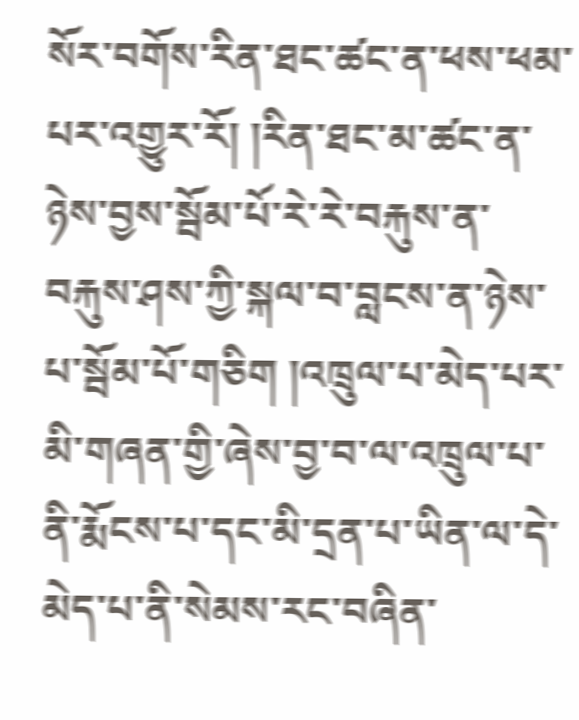སོར་བགོས་རིན་ཐང་ཚང་ན་ཕས་ཕམ་པར་འགྱུར་རོ། །རིན་ཐང་མ་ཚང་ན་ཉེས་བྱས་སྦོམ་པོ་རེ་རེ་བརྐུས་ན་བརྐུས་ཤས་ཀྱི་སྐལ་བ་བླངས་ན་ཉེས་པ་སྦོམ་པོ་གཅིག །འཁྲུལ་པ་མེད་པར་མི་གཞན་གྱི་ཞེས་བྱ་བ་ལ་འཁྲུལ་པ་ནི་རྨོངས་པ་དང་མི་དྲན་པ་ཡིན་ལ་དེ་མེད་པ་ནི་སེམས་རང་བཞིན་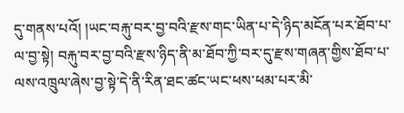དུ་གནས་པའོ། །ཡང་བརྐུ་བར་བྱ་བའི་རྫས་གང་ཡིན་པ་དེ་ཉིད་མངོན་པར་ཐོབ་པ་ལ་བྱ་སྟེ། བརྐུ་བར་བྱ་བའི་རྫས་ཉིད་ནི་མ་ཐོབ་ཀྱི་བར་དུ་རྫས་གཞན་གྱིས་ཐོབ་པ་ལས་འཁྲུལ་ཞེས་བྱ་སྟེ་དེ་ནི་རིན་ཐང་ཚང་ཡང་ཕས་ཕམ་པར་མི་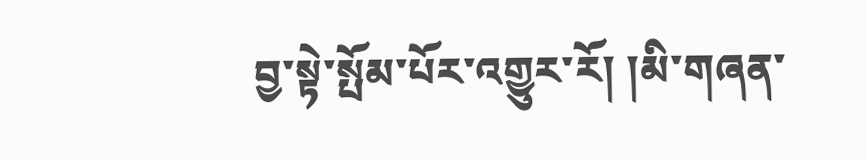བྱ་སྟེ་སྤོམ་པོར་འགྱུར་རོ། །མི་གཞན་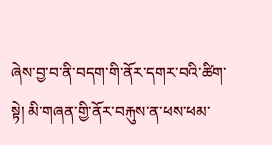ཞེས་བྱ་བ་ནི་བདག་གི་ནོར་དགར་བའི་ཚིག་སྟེ། མི་གཞན་གྱི་ནོར་བརྐུས་ན་ཕས་ཕམ་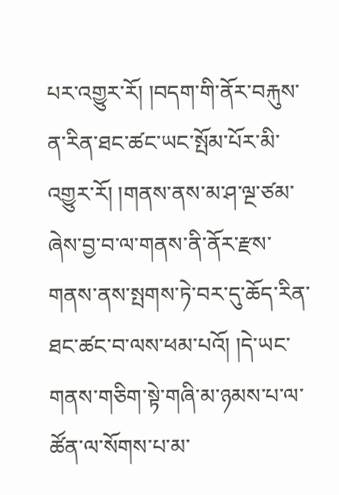པར་འགྱུར་རོ། །བདག་གི་ནོར་བརྐུས་ན་རིན་ཐང་ཚང་ཡང་སྤོམ་པོར་མི་འགྱུར་རོ། །གནས་ནས་མ་ཤ་ལྔ་ཙམ་ཞེས་བྱ་བ་ལ་གནས་ནི་ནོར་རྫས་གནས་ནས་སྤགས་ཏེ་བར་དུ་ཆོད་རིན་ཐང་ཚང་བ་ལས་ཕམ་པའོ། །དེ་ཡང་གནས་གཅིག་སྟེ་གཞི་མ་ཉམས་པ་ལ་ཚོན་ལ་སོགས་པ་མ་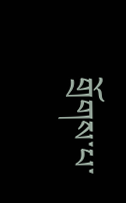གྲོགས་པ་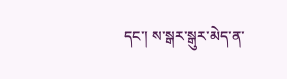དང་། ས་སྒར་སྒུར་མེད་ན་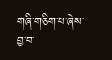གཞི་གཅིག་པ་ཞེས་བྱ་བ་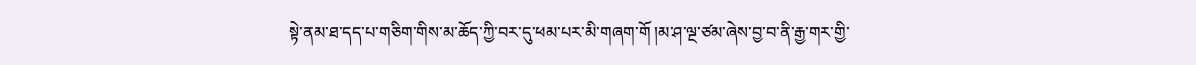སྟེ་ནམ་ཐ་དད་པ་གཅིག་གིས་མ་ཆོད་ཀྱི་བར་དུ་ཕམ་པར་མི་གཞག་གོ །མ་ཤ་ལྔ་ཙམ་ཞེས་བྱ་བ་ནི་རྒྱ་གར་གྱི་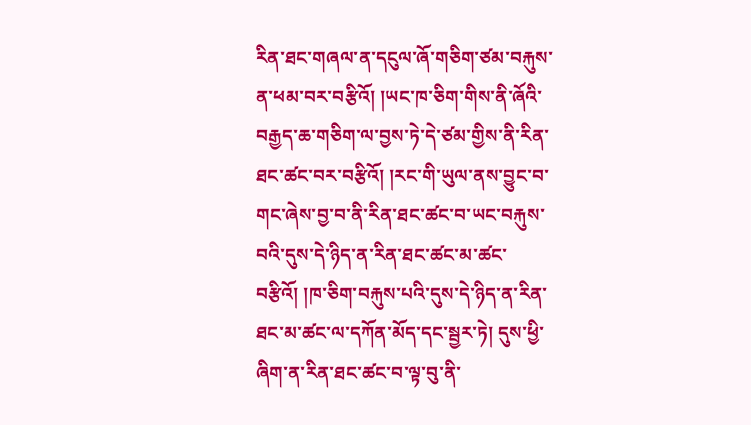རིན་ཐང་གཞལ་ན་དངུལ་ཞོ་གཅིག་ཙམ་བརྐུས་ན་ཕམ་བར་བརྩིའོ། །ཡང་ཁ་ཅིག་གིས་ནི་ཞོའི་བརྒྱད་ཆ་གཅིག་ལ་བྱས་ཏེ་དེ་ཙམ་གྱིས་ནི་རིན་ཐང་ཚང་བར་བརྩིའོ། །རང་གི་ཡུལ་ནས་བྱུང་བ་གང་ཞེས་བྱ་བ་ནི་རིན་ཐང་ཚང་བ་ཡང་བརྐུས་བའི་དུས་དེ་ཉིད་ན་རིན་ཐང་ཚང་མ་ཚང་བརྩིའོ། །ཁ་ཅིག་བརྐུས་པའི་དུས་དེ་ཉིད་ན་རིན་ཐང་མ་ཚང་ལ་དཀོན་མོད་དང་སྦྱར་ཏེ། དུས་ཕྱི་ཞིག་ན་རིན་ཐང་ཚང་བ་ལྟ་བུ་ནི་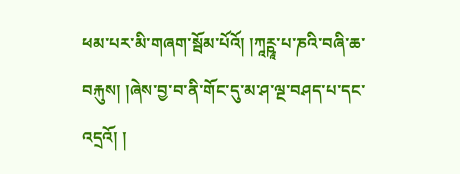ཕམ་པར་མི་གཞག་སྦོམ་པོའོ། །ཀཱཪྵཱ་པ་ཎའི་བཞི་ཆ་བརྐུས། །ཞེས་བྱ་བ་ནི་གོང་དུ་མ་ཤ་ལྔ་བཤད་པ་དང་འདྲའོ། །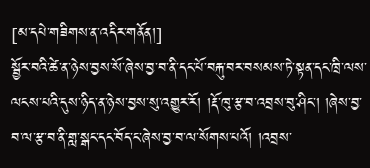[མ་དཔེ་གཟིགས་ན་འདིར་གནོན།]
སྦྱོར་བའི་ཚེ་ན་ཉེས་བྱས་སོ་ཞེས་བྱ་བ་ནི་དང་པོ་བརྐུ་བར་བསམས་ཏེ་སྟན་དང་ཁྲི་ལས་ལངས་པའི་དུས་ཉིད་ན་ཉེས་བྱས་སུ་འགྱུར་རོ། །རྡོ་ཁུ་རྩ་བ་འབྲས་བུ་ཤིང་། །ཞེས་བྱ་བ་ལ་རྩ་བ་ནི་གླ་སྒང་དང་བོད་ང་ཞེས་བྱ་བ་ལ་སོགས་པའོ། །འབྲས་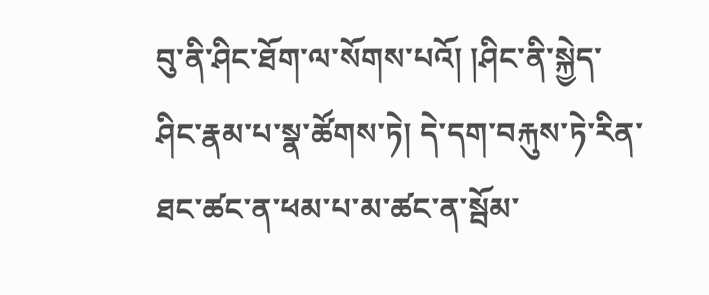བུ་ནི་ཤིང་ཐོག་ལ་སོགས་པའོ། །ཤིང་ནི་སྐྱེད་ཤིང་རྣམ་པ་སྣ་ཚོགས་ཏེ། དེ་དག་བརྐུས་ཏེ་རིན་ཐང་ཚང་ན་ཕམ་པ་མ་ཚང་ན་སྦོམ་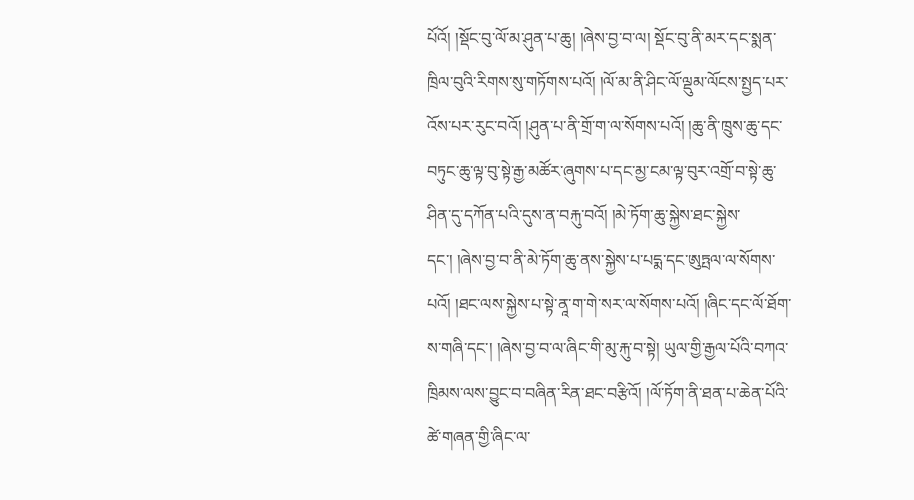པོའོ། །སྡོང་བུ་ལོ་མ་ཤུན་པ་ཆུ། །ཞེས་བྱ་བ་ལ། སྡོང་བུ་ནི་མར་དང་སྨན་ཁྲིལ་བུའི་རིགས་སུ་གཏོགས་པའོ། །ལོ་མ་ནི་ཤིང་ལོ་ལྡུམ་ལོངས་སྤྱད་པར་འོས་པར་རུང་བའོ། །ཤུན་པ་ནི་གྲོ་ག་ལ་སོགས་པའོ། །ཆུ་ནི་ཁྲུས་ཆུ་དང་བཏུང་ཆུ་ལྟ་བུ་སྟེ་རྒྱ་མཚོར་ཞུགས་པ་དང་མྱ་ངམ་ལྟ་བུར་འགྲོ་བ་སྟེ་ཆུ་ཤིན་དུ་དཀོན་པའི་དུས་ན་བརྐུ་བའོ། །མེ་ཏོག་ཆུ་སྐྱེས་ཐང་སྐྱེས་དང་། །ཞེས་བྱ་བ་ནི་མེ་ཏོག་ཆུ་ནས་སྐྱེས་པ་པདྨ་དང་ཨུཏྤལ་ལ་སོགས་པའོ། །ཐང་ལས་སྐྱེས་པ་སྟེ་ནཱ་ག་གེ་སར་ལ་སོགས་པའོ། །ཞིང་དང་ལོ་ཐོག་ས་གཞི་དང་། །ཞེས་བྱ་བ་ལ་ཞིང་གི་མུ་རྐུ་བ་སྟེ། ཡུལ་གྱི་རྒྱལ་པོའི་བཀའ་ཁྲིམས་ལས་བྱུང་བ་བཞིན་རིན་ཐང་བརྩིའོ། །ལོ་ཏོག་ནི་ཐན་པ་ཆེན་པོའི་ཚེ་གཞན་གྱི་ཞིང་ལ་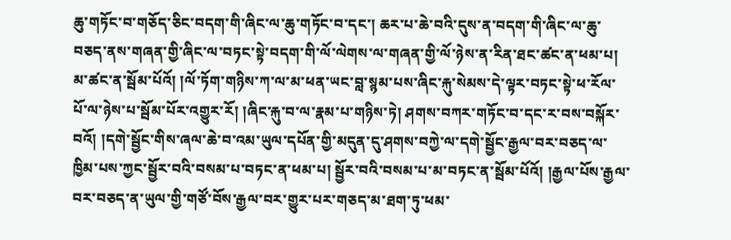ཆུ་གཏོང་བ་གཅོད་ཅིང་བདག་གི་ཞིང་ལ་ཆུ་གཏོང་བ་དང་། ཆར་པ་ཆེ་བའི་དུས་ན་བདག་གི་ཞིང་ལ་ཆུ་བཅད་ནས་གཞན་གྱི་ཞིང་ལ་བཏང་སྟེ་བདག་གི་ལོ་ལེགས་ལ་གཞན་གྱི་ལོ་ཉེས་ན་རིན་ཐང་ཚང་ན་ཕམ་པ། མ་ཚང་ན་སྦོམ་པོའོ། །ལོ་ཏོག་གཉིས་ཀ་ལ་མ་ཕན་ཡང་བླ་སྙམ་པས་ཞིང་རྐུ་སེམས་དེ་ལྟར་བཏང་སྟེ་ཕ་རོལ་པོ་ལ་ཉེས་པ་སྦོམ་པོར་འགྱུར་རོ། །ཞིང་རྐུ་བ་ལ་རྣམ་པ་གཉིས་ཏེ། ཤགས་བཀར་གཏོང་བ་དང་ར་བས་བསྐོར་བའོ། །དགེ་སྦྱོང་གིས་ཞལ་ཆེ་བ་འམ་ཡུལ་དཔོན་གྱི་མདུན་དུ་ཤགས་བཀྱེ་ལ་དགེ་སྦྱོང་རྒྱལ་བར་བཅད་ལ་ཁྱིམ་པས་ཀྱང་སྦྱོར་བའི་བསམ་པ་བཏང་ན་ཕམ་པ། སྦྱོར་བའི་བསམ་པ་མ་བཏང་ན་སྦོམ་པོའོ། །རྒྱལ་པོས་རྒྱལ་བར་བཅད་ན་ཡུལ་གྱི་གཙོ་བོས་རྒྱལ་བར་གྱུར་པར་གཅད་མ་ཐག་ཏུ་ཕམ་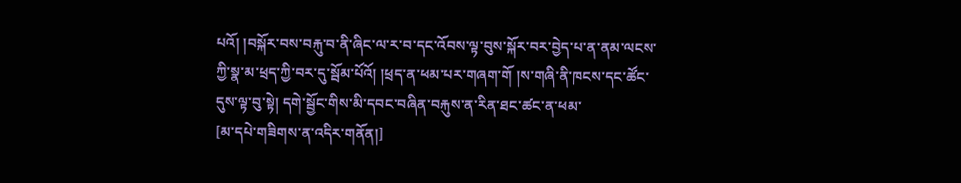པའོ། །བསྐོར་བས་བརྐུ་བ་ནི་ཞིང་ལ་ར་བ་དང་འོབས་ལྟ་བུས་སྐོར་བར་བྱེད་པ་ན་ནམ་ལངས་ཀྱི་སྣ་མ་ཕྲད་ཀྱི་བར་དུ་སྦོམ་པོའོ། །ཕྲད་ན་ཕམ་པར་གཞག་གོ །ས་གཞི་ནི་ཁངས་དང་ཚོང་དུས་ལྟ་བུ་སྟེ། དགེ་སྦྱོང་གིས་མི་དབང་བཞིན་བརྐུས་ན་རིན་ཐང་ཚང་ན་ཕམ་
[མ་དཔེ་གཟིགས་ན་འདིར་གནོན།]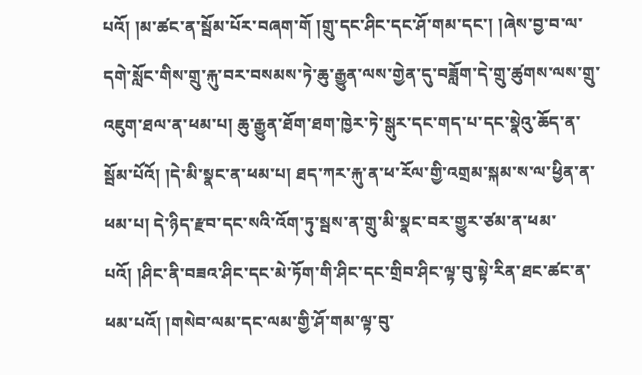པའོ། །མ་ཚང་ན་སྦོམ་པོར་བཞག་གོ །གྲུ་དང་ཤིང་དང་ཤོ་གམ་དང་། །ཞེས་བྱ་བ་ལ་དགེ་སློང་གིས་གྲུ་རྐུ་བར་བསམས་ཏེ་ཆུ་རྒྱུན་ལས་གྱེན་དུ་བཟློག་དེ་གྲུ་ཚུགས་ལས་གྲུ་འཇུག་ཐལ་ན་ཕམ་པ། ཆུ་རྒྱུན་ཐོག་ཐག་ཁྱེར་ཏེ་སྒུར་དང་གད་པ་དང་སྣེའུ་ཆོད་ན་སྦོམ་པོའོ། །དེ་མི་སྣང་ན་ཕམ་པ། ཐད་ཀར་རྐུ་ན་ཕ་རོལ་གྱི་འགྲམ་སྐམ་ས་ལ་ཕྱིན་ན་ཕམ་པ། དེ་ཉིད་རྫབ་དང་སའི་འོག་ཏུ་སྦས་ན་གྲུ་མི་སྣང་བར་གྱུར་ཙམ་ན་ཕམ་པའོ། །ཤིང་ནི་བཟའ་ཤིང་དང་མེ་ཏོག་གི་ཤིང་དང་གྲིབ་ཤིང་ལྟ་བུ་སྟེ་རིན་ཐང་ཚང་ན་ཕམ་པའོ། །གསེབ་ལམ་དང་ལམ་གྱི་ཤོ་གམ་ལྟ་བུ་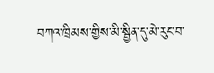བཀའ་ཁྲིམས་གྱིས་མི་སྦྱིན་དུ་མེ་རུང་བ་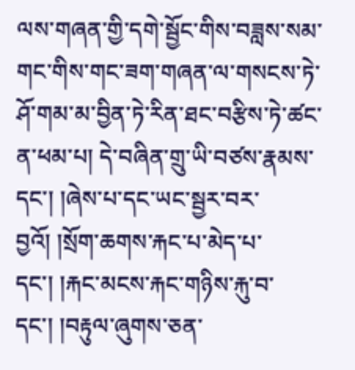ལས་གཞན་གྱི་དགེ་སྦྱོང་གིས་བཟླས་སམ་གང་གིས་གང་ཟག་གཞན་ལ་གསངས་ཏེ་ཤོ་གམ་མ་བྱིན་ཏེ་རིན་ཐང་བརྩིས་ཏེ་ཚང་ན་ཕམ་པ། དེ་བཞིན་གྲུ་ཡི་བཙས་རྣམས་དང་། །ཞེས་པ་དང་ཡང་སྦྱར་བར་བྱའོ། །སྲོག་ཆགས་རྐང་པ་མེད་པ་དང་། །རྐང་མངས་རྐང་གཉིས་རྐུ་བ་དང་། །བརྟུལ་ཞུགས་ཅན་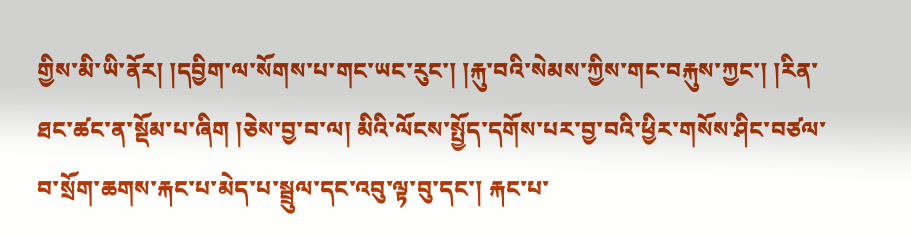གྱིས་མི་ཡི་ནོར། །དབྱིག་ལ་སོགས་པ་གང་ཡང་རུང་། །རྐུ་བའི་སེམས་ཀྱིས་གང་བརྐུས་ཀྱང་། །རིན་ཐང་ཚང་ན་སྡོམ་པ་ཞིག །ཅེས་བྱ་བ་ལ། མིའི་ལོངས་སྤྱོད་དགོས་པར་བྱ་བའི་ཕྱིར་གསོས་ཤིང་བཙལ་བ་སྲོག་ཆགས་རྐང་པ་མེད་པ་སྦྲུལ་དང་འབུ་ལྟ་བུ་དང་། རྐང་པ་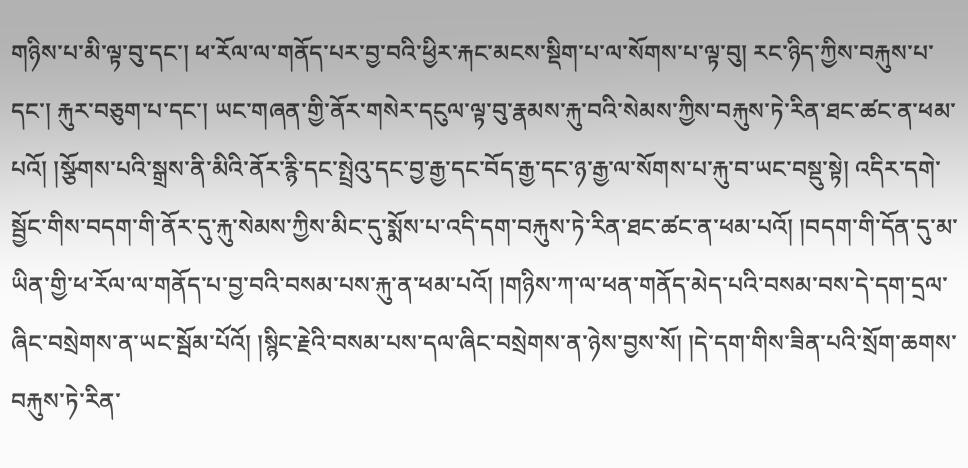གཉིས་པ་མི་ལྟ་བུ་དང་། ཕ་རོལ་ལ་གནོད་པར་བྱ་བའི་ཕྱིར་རྐང་མངས་སྡིག་པ་ལ་སོགས་པ་ལྟ་བུ། རང་ཉིད་ཀྱིས་བརྐུས་པ་དང་། རྐུར་བཅུག་པ་དང་། ཡང་གཞན་གྱི་ནོར་གསེར་དངུལ་ལྟ་བུ་རྣམས་རྐུ་བའི་སེམས་ཀྱིས་བརྐུས་ཏེ་རིན་ཐང་ཚང་ན་ཕམ་པའོ། །སྩོགས་པའི་སྒྲས་ནི་མིའི་ནོར་རྙི་དང་སྤྲེའུ་དང་བྱ་རྒྱ་དང་བོད་རྒྱ་དང་ཉ་རྒྱ་ལ་སོགས་པ་རྐུ་བ་ཡང་བསྡུ་སྟེ། འདིར་དགེ་སྦྱོང་གིས་བདག་གི་ནོར་དུ་རྐུ་སེམས་ཀྱིས་མིང་དུ་སྨོས་པ་འདི་དག་བརྐུས་ཏེ་རིན་ཐང་ཚང་ན་ཕམ་པའོ། །བདག་གི་དོན་དུ་མ་ཡིན་གྱི་ཕ་རོལ་ལ་གནོད་པ་བྱ་བའི་བསམ་པས་རྐུ་ན་ཕམ་པའོ། །གཉིས་ཀ་ལ་ཕན་གནོད་མེད་པའི་བསམ་བས་དེ་དག་དྲལ་ཞིང་བསྲེགས་ན་ཡང་སྦོམ་པོའོ། །སྙིང་རྗེའི་བསམ་པས་དལ་ཞིང་བསྲེགས་ན་ཉེས་བྱས་སོ། །དེ་དག་གིས་ཟིན་པའི་སྲོག་ཆགས་བརྐུས་ཏེ་རིན་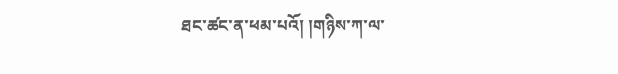ཐང་ཚང་ན་ཕམ་པའོ། །གཉིས་ཀ་ལ་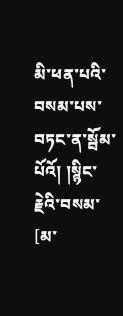མི་ཕན་པའི་བསམ་པས་བཏང་ན་སྦོམ་པོའོ། །སྙིང་རྗེའི་བསམ་
[མ་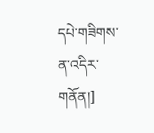དཔེ་གཟིགས་ན་འདིར་གནོན།]